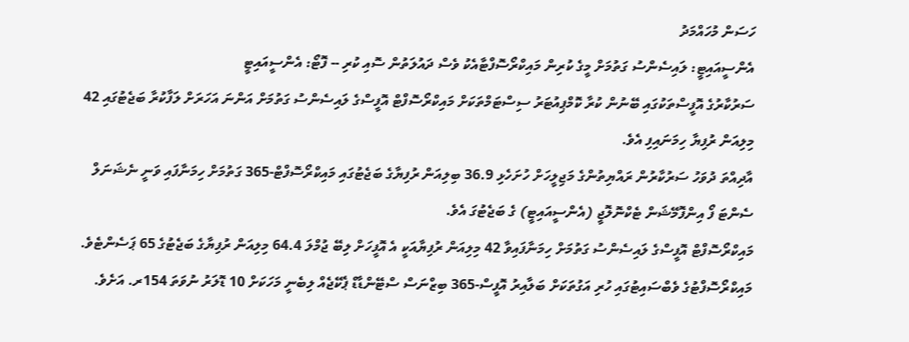ހަސަން މުހައްމަދު
އެންސީއައިޓީ: ލައިސެންސު ގަތުމަށް މީގެ ކުރިން މައިކްރޯސޮފްޓާއެކު ވެސް ދައުލަތުން ސޮއި ކުރި -- ފޮޓޯ: އެންސީއައިޓީ
ސަރުކާރުގެ އޮފީސްތަކުގައި ބޭނުން ކުރާ ކޮމްޕިއުޓަރު ސިސްޓަމްތަކަށް މައިކްރޯސޮފްޓް އޮފީސްގެ ލައިސެންސު ގަތުމަށް އަންނަ އަހަރަށް ލަފާކުރާ ބަޖެޓުގައި 42 މިލިއަން ރުފިޔާ ހިމަނައިފި އެވެ.
އާދިއްތަ ދުވަހު ސަރުކާރުން ރައްޔިތުންގެ މަޖިލީހަށް ހުށަހެޅި 36.9 ބިލިއަން ރުފިޔާގެ ބަޖެޓުގައި މައިކްރޯސޮފްޓް-365 ގަތުމަށް ހިމަނާފައި ވަނީ ނެޝަނަލް ސެންޓަ ފޯ އިންފޮމޭޝަން ޓެކްނޮލޮޖީ (އެންސީއައިޓީ) ގެ ބަޖެޓުގަ އެވެ.
މައިކްރޯސޮފްޓް އޮފީސްގެ ލައިސެންސު ގަތުމަށް ހިމަނާފައިވާ 42 މިލިއަން ރުފިޔާއަކީ އެ އޮފީހަށް ލިބޭ ޖުމްލަ 64.4 މިލިއަން ރުފިޔާގެ ބަޖެޓުގެ 65 ޕަސެންޓެވެ.
މައިކްރޯސޮފްޓުގެ ވެބްސައިޓުގައި ހުރި އަގުތަކަށް ބަލާއިރު އޮފީސް-365 ބިޒްނަސް ސްޓޭންޑާޑް ޕެކޭޖެއް ލިބެނީ މަހަކަށް 10 ޑޮލަރު ނުވަތަ 154ރ. އަށެވެ.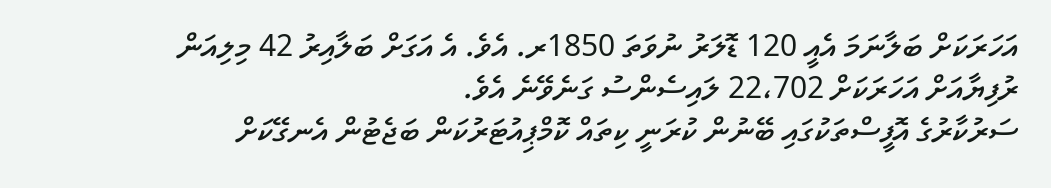އަހަރަކަށް ބަލާނަމަ އެއީ 120 ޑޮލަރު ނުވަތަ 1850ރ. އެވެ. އެ އަގަށް ބަލާއިރު 42 މިލިއަން ރުފިޔާއަށް އަހަރަކަށް 22،702 ލައިސެންސު ގަނެވޭނެ އެވެ.
ސަރުކާރުގެ އޮފީސްތަކުގައި ބޭނުން ކުރަނީ ކިތައް ކޮމްޕިއުޓަރުކަން ބަޖެޓުން އެނގޭކަށް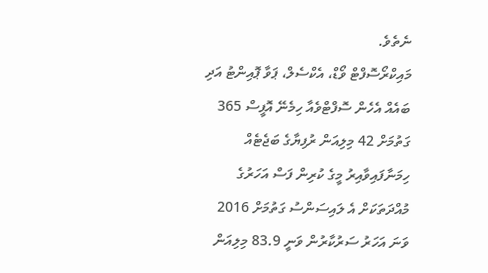ނެތެވެ.
މައިކްރޯސޮފްޓް ވޯޑް، އެކްސެލް، ޕަވާ ޕޮއިންޓު އަދި ބައެއް އެހެން ސޮފްޓްވެއާ ހިމެނޭ އޮފީސް 365 ގަތުމަށް 42 މިލިއަން ރުފިޔާގެ ބަޖެޓެއް ހިމަނާފައިވާއިރު މީގެ ކުރިން ފަސް އަހަރުގެ މުއްދަތަކަށް އެ ލައިސަންސު ގަތުމަށް 2016 ވަނަ އަހަރު ސަރުކާރުން ވަނީ 83.9 މިލިއަން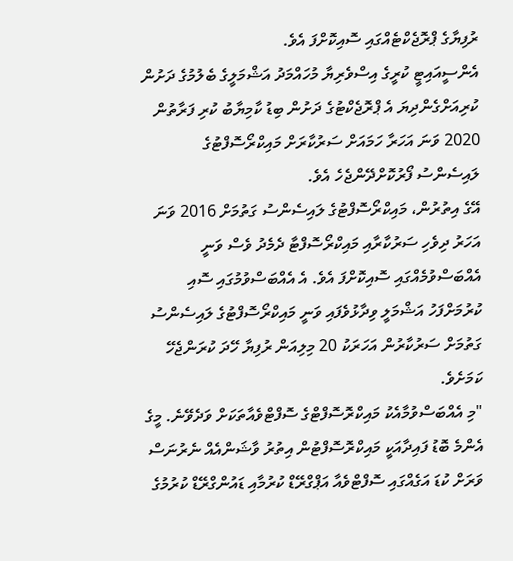ރުފިޔާގެ ޕްރޮޖެކްޓެއްގައި ސޮއިކޮށްފަ އެވެ.
އެންސީއައިޓީ ކުރީގެ އިސްވެރިޔާ މުހައްމަދު އަޝްމަލީގެ ބެލުމުގެ ދަށުން ކުރިއަށްގެންދިޔަ އެ ޕްރޮޖެކްޓުގެ ދަށުން ބިޑު ކާމިޔާބު ކުރި ފަރާތުން 2020 ވަނަ އަހަރާ ހަމައަށް ސަރުކާރަށް މައިކްރޯސޮފްޓުގެ ލައިސެންސު ފޯރުކޮށްދޭންޖެހެ އެވެ.
އޭގެ އިތުރުން، މައިކްރޯސޮފްޓުގެ ލައިސެންސު ގަތުމަށް 2016 ވަނަ އަހަރު ދިވެހި ސަރުކާރާއި މައިކްރޯސޮފްޓާ ދެމެދު ވެސް ވަނީ އެއްބަސްވުމެއްގައި ސޮއިކޮށްފަ އެވެ. އެ އެއްބަސްވުމުގައި ސޮއި ކުރުމަށްފަހު އަޝްމަލީ ވިދާޅުވެފައި ވަނީ މައިކްރޯސޮފްޓުގެ ލައިސެންސު ގަތުމަށް ސަރުކާރުން އަހަރަކު 20 މިލިއަން ރުފިޔާ ހޭދަ ކުރަންޖެހޭ ކަމަށެވެ.
"މި އެއްބަސްވުމާއެކު މައިކްރޮސޮފްޓްގެ ސޮފްޓްވެއާތަކަށް ވަދެވޭނެ. މީގެ އެންމެ ބޮޑު ފައިދާއަކީ މައިކްރޮސޮފްޓުން އިތުރު ވާޝަންއެއް ނެރުނަސް ވަރަށް ކުޑަ އަގެއްގައި ސޮފްޓްވެއާ އަޕްގްރޭޑް ކުރުމާއި ޑައުންގްރޭޑް ކުރުމުގެ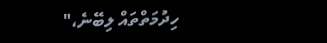ހިދުމަތްތައް ލިބޭނެ،"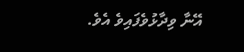އޭނާ ވިދާޅުވެފައިވެ އެވެ.